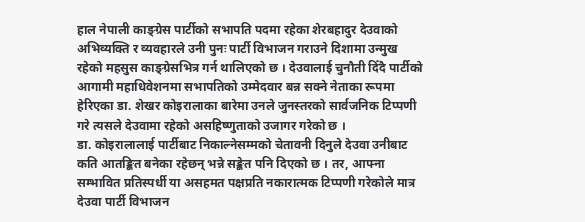हाल नेपाली काङ्ग्रेस पार्टीको सभापति पदमा रहेका शेरबहादुर देउवाको अभिव्यक्ति र व्यवहारले उनी पुनः पार्टी विभाजन गराउने दिशामा उन्मुख रहेको महसुस काङ्ग्रेसभित्र गर्न थालिएको छ । देउवालाई चुनौती दिँदै पार्टीको आगामी महाधिवेशनमा सभापतिको उम्मेदवार बन्न सक्ने नेताका रूपमा हेरिएका डा. शेखर कोइरालाका बारेमा उनले जुनस्तरको सार्वजनिक टिप्पणी गरे त्यसले देउवामा रहेको असहिष्णुताको उजागर गरेको छ ।
डा. कोइरालालाई पार्टीबाट निकाल्नेसम्मको चेतावनी दिनुले देउवा उनीबाट कति आतङ्कित बनेका रहेछन् भन्ने सङ्केत पनि दिएको छ । तर, आफ्ना सम्भावित प्रतिस्पर्धी या असहमत पक्षप्रति नकारात्मक टिप्पणी गरेकोले मात्र देउवा पार्टी विभाजन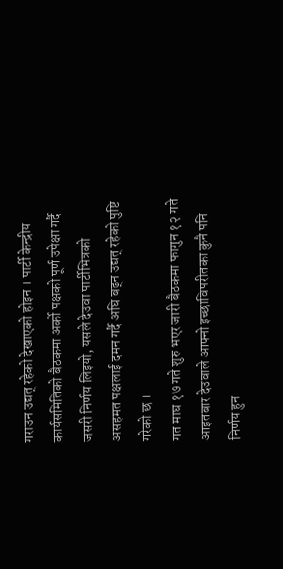गराउन उद्यत् रहेको देखाएको होइन । पार्टी केन्द्रीय कार्यसमितिको बैठकमा अर्को पक्षको पूर्ण उपेक्षा गर्दै जसरी निर्णय लिइयो, यसले देउवा पार्टीभित्रको असहमत पक्षलाई दमन गर्दै अघि बढ्न उद्यत् रहेको पुष्टि गरेको छ ।
गत माघ १७ गते शुरु भएर जारी बैठकमा फागुन १२ गते आइतबार देउवाले आफ्नो इच्छाविपरीतका कुनै पनि निर्णय हुन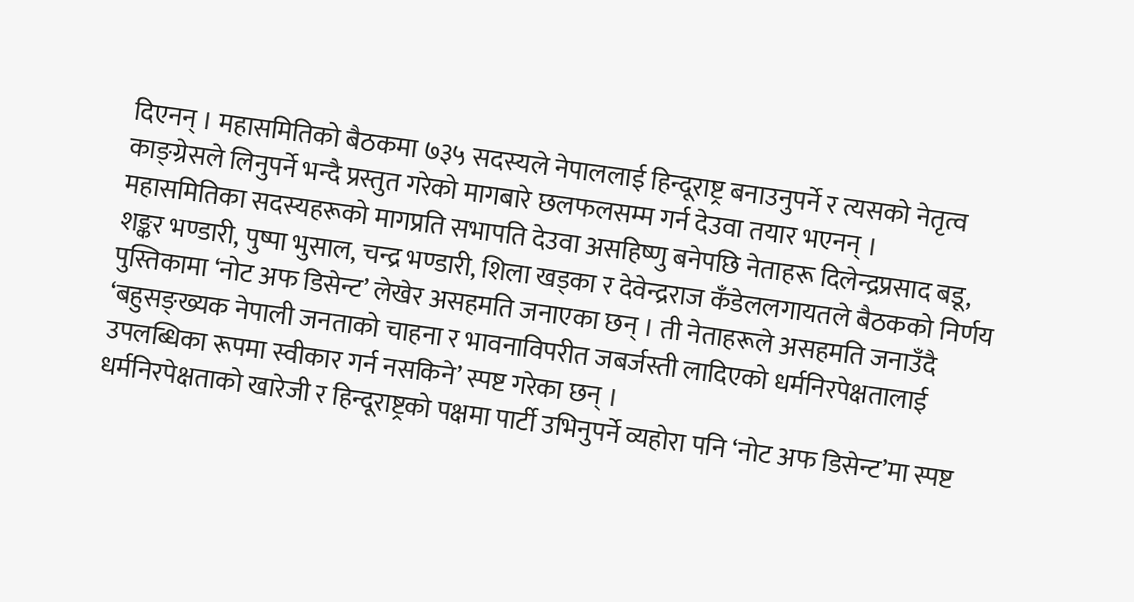दिएनन् । महासमितिको बैठकमा ७३५ सदस्यले नेपाललाई हिन्दूराष्ट्र बनाउनुपर्ने र त्यसको नेतृत्व काङ्ग्रेसले लिनुपर्ने भन्दै प्रस्तुत गरेको मागबारे छलफलसम्म गर्न देउवा तयार भएनन् ।
महासमितिका सदस्यहरूको मागप्रति सभापति देउवा असहिष्णु बनेपछि नेताहरू दिलेन्द्रप्रसाद बडू, शङ्कर भण्डारी, पुष्पा भुसाल, चन्द्र भण्डारी, शिला खड्का र देवेन्द्रराज कँडेललगायतले बैठकको निर्णय पुस्तिकामा ‘नोट अफ डिसेन्ट’ लेखेर असहमति जनाएका छन् । ती नेताहरूले असहमति जनाउँदै ‘बहुसङ्ख्यक नेपाली जनताको चाहना र भावनाविपरीत जबर्जस्ती लादिएको धर्मनिरपेक्षतालाई उपलब्धिका रूपमा स्वीकार गर्न नसकिने’ स्पष्ट गरेका छन् ।
धर्मनिरपेक्षताको खारेजी र हिन्दूराष्ट्रको पक्षमा पार्टी उभिनुपर्ने व्यहोरा पनि ‘नोट अफ डिसेन्ट’मा स्पष्ट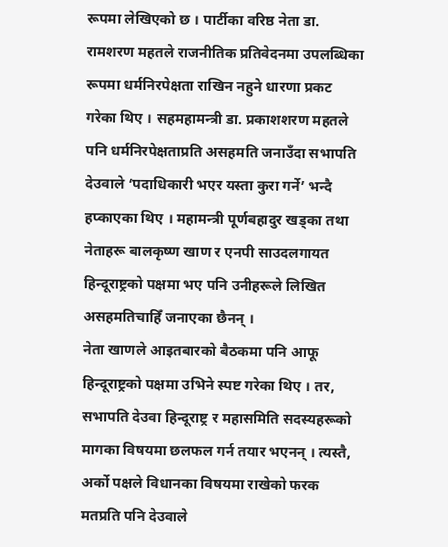रूपमा लेखिएको छ । पार्टीका वरिष्ठ नेता डा. रामशरण महतले राजनीतिक प्रतिवेदनमा उपलब्धिका रूपमा धर्मनिरपेक्षता राखिन नहुने धारणा प्रकट गरेका थिए । सहमहामन्त्री डा. प्रकाशशरण महतले पनि धर्मनिरपेक्षताप्रति असहमति जनाउँदा सभापति देउवाले ‘पदाधिकारी भएर यस्ता कुरा गर्ने’ भन्दै हप्काएका थिए । महामन्त्री पूर्णबहादुर खड्का तथा नेताहरू बालकृष्ण खाण र एनपी साउदलगायत हिन्दूराष्ट्रको पक्षमा भए पनि उनीहरूले लिखित असहमतिचाहिँ जनाएका छैनन् ।
नेता खाणले आइतबारको बैठकमा पनि आफू हिन्दूराष्ट्रको पक्षमा उभिने स्पष्ट गरेका थिए । तर, सभापति देउवा हिन्दूराष्ट्र र महासमिति सदस्यहरूको मागका विषयमा छलफल गर्न तयार भएनन् । त्यस्तै, अर्को पक्षले विधानका विषयमा राखेको फरक मतप्रति पनि देउवाले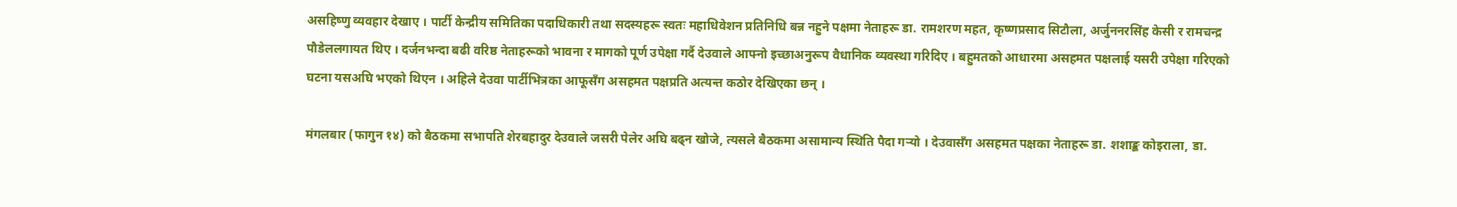असहिष्णु व्यवहार देखाए । पार्टी केन्द्रीय समितिका पदाधिकारी तथा सदस्यहरू स्वतः महाधिवेशन प्रतिनिधि बन्न नहुने पक्षमा नेताहरू डा. रामशरण महत, कृष्णप्रसाद सिटौला, अर्जुननरसिंह केसी र रामचन्द्र पौडेललगायत थिए । दर्जनभन्दा बढी वरिष्ठ नेताहरूको भावना र मागको पूर्ण उपेक्षा गर्दै देउवाले आफ्नो इच्छाअनुरूप वैधानिक व्यवस्था गरिदिए । बहुमतको आधारमा असहमत पक्षलाई यसरी उपेक्षा गरिएको घटना यसअघि भएको थिएन । अहिले देउवा पार्टीभित्रका आफूसँग असहमत पक्षप्रति अत्यन्त कठोर देखिएका छन् ।

मंगलबार (फागुन १४) को बैठकमा सभापति शेरबहादुर देउवाले जसरी पेलेर अघि बढ्न खोजे, त्यसले बैठकमा असामान्य स्थिति पैदा गऱ्यो । देउवासँग असहमत पक्षका नेताहरू डा. शशाङ्क कोइराला, डा.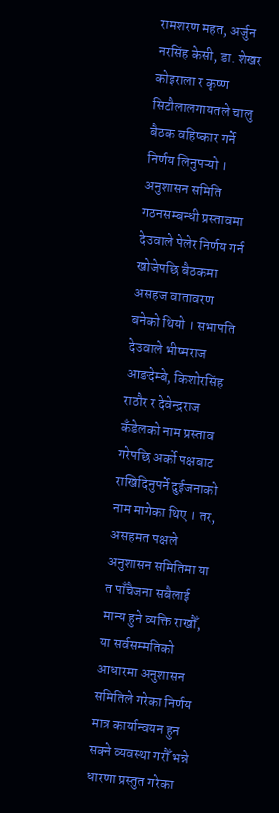रामशरण महत, अर्जुन नरसिंह केसी, डा. शेखर कोइराला र कृष्ण सिटौलालगायतले चालु बैठक वहिष्कार गर्ने निर्णय लिनुपऱ्यो ।
अनुशासन समिति गठनसम्बन्धी प्रस्तावमा देउवाले पेलेर निर्णय गर्न खोजेपछि बैठकमा असहज वातावरण बनेको थियो । सभापति देउवाले भीष्मराज आङदेम्बे, किशोरसिंह राठौर र देवेन्द्रराज कँडेलको नाम प्रस्ताव गरेपछि अर्को पक्षबाट राखिदिनुपर्ने दुईजनाको नाम मागेका थिए । तर, असहमत पक्षले अनुशासन समितिमा या त पाँचैजना सबैलाई मान्य हुने व्यक्ति राखौँ, या सर्वसम्मतिको आधारमा अनुशासन समितिले गरेका निर्णय मात्र कार्यान्वयन हुन सक्ने व्यवस्था गरौँ भन्ने धारणा प्रस्तुत गरेका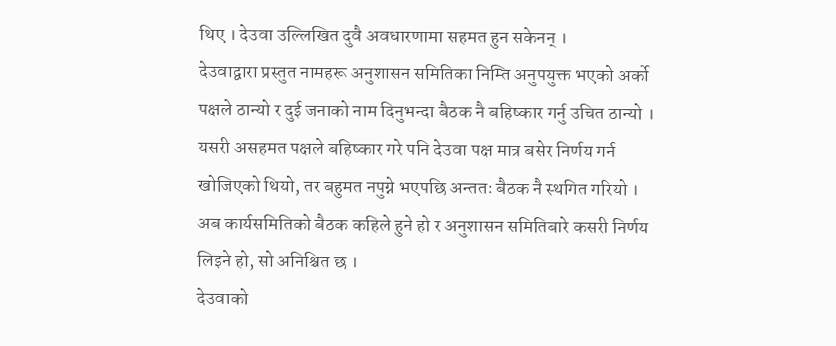थिए । देउवा उल्लिखित दुवै अवधारणामा सहमत हुन सकेनन् ।
देउवाद्वारा प्रस्तुत नामहरू अनुशासन समितिका निम्ति अनुपयुक्त भएको अर्को पक्षले ठान्यो र दुई जनाको नाम दिनुभन्दा बैठक नै बहिष्कार गर्नु उचित ठान्यो । यसरी असहमत पक्षले बहिष्कार गरे पनि देउवा पक्ष मात्र बसेर निर्णय गर्न खोजिएको थियो, तर बहुमत नपुग्ने भएपछि अन्ततः बैठक नै स्थगित गरियो । अब कार्यसमितिको बैठक कहिले हुने हो र अनुशासन समितिबारे कसरी निर्णय लिइने हो, सो अनिश्चित छ ।
देउवाको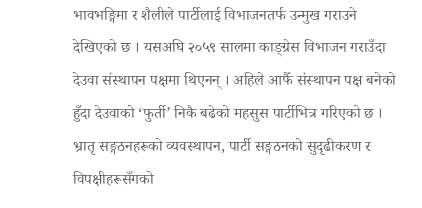भावभङ्गिमा र शैलीले पार्टीलाई विभाजनतर्फ उन्मुख गराउने देखिएको छ । यसअघि २०५९ सालमा काङ्ग्रेस विभाजन गराउँदा देउवा संस्थापन पक्षमा थिएनन् । अहिले आफैँ संस्थापन पक्ष बनेको हुँदा देउवाको ‘फुर्ती’ निकै बढेको महसुस पार्टीभित्र गरिएको छ । भ्रातृ सङ्गठनहरूको व्यवस्थापन, पार्टी सङ्गठनको सुदृढीकरण र विपक्षीहरूसँगको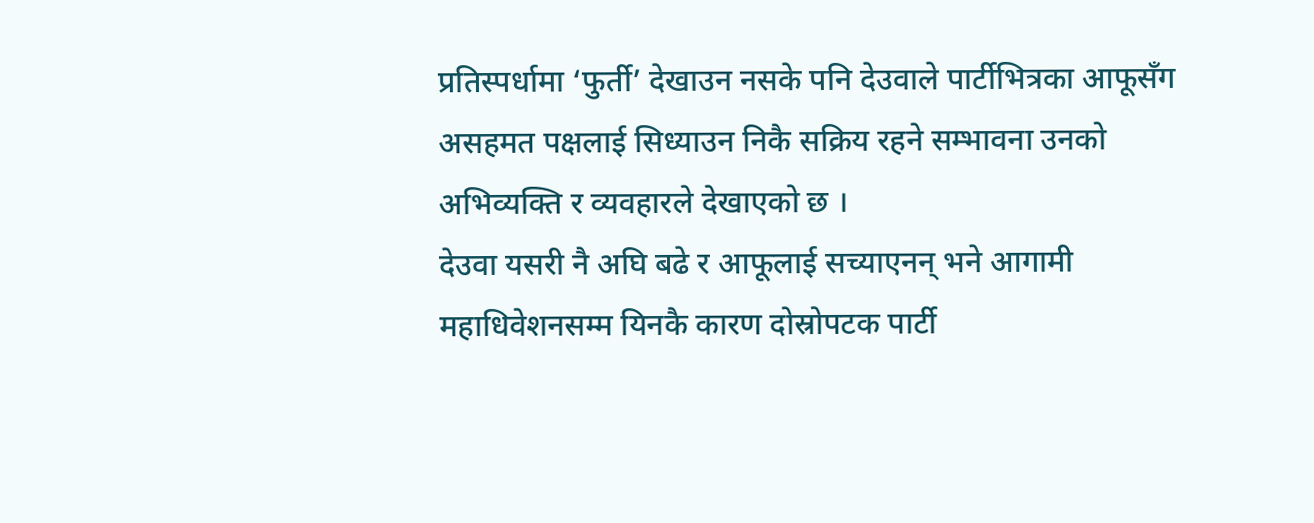प्रतिस्पर्धामा ‘फुर्ती’ देखाउन नसके पनि देउवाले पार्टीभित्रका आफूसँग असहमत पक्षलाई सिध्याउन निकै सक्रिय रहने सम्भावना उनको अभिव्यक्ति र व्यवहारले देखाएको छ ।
देउवा यसरी नै अघि बढे र आफूलाई सच्याएनन् भने आगामी महाधिवेशनसम्म यिनकै कारण दोस्रोपटक पार्टी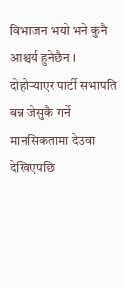विभाजन भयो भने कुनै आश्चर्य हुनेछैन । दोहोऱ्याएर पार्टी सभापति बन्न जेसुकै गर्ने मानसिकतामा देउवा देखिएपछि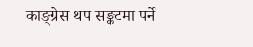काङ्ग्रेस थप सङ्कटमा पर्ने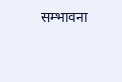सम्भावना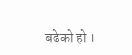बढेको हो ।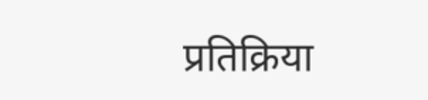प्रतिक्रिया